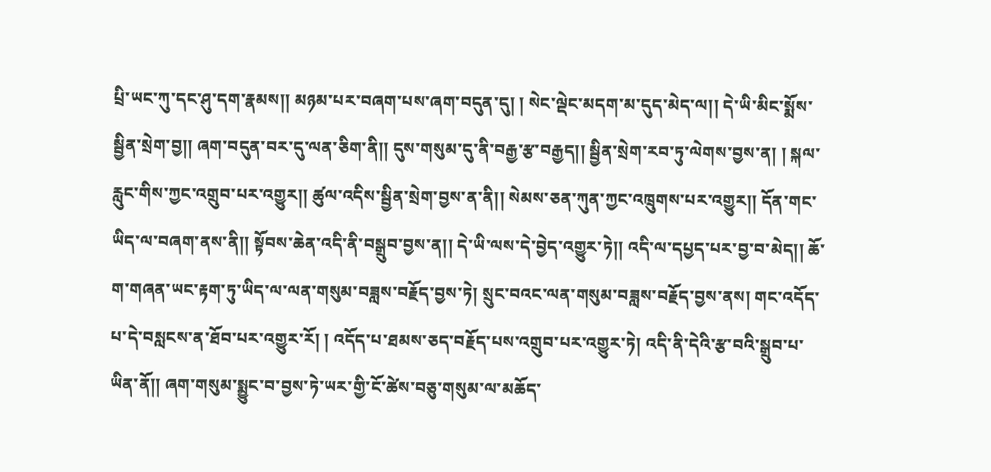པྲི་ཡང་ཀུ་དང་ཤུ་དག་རྣམས།། མཉམ་པར་བཞག་པས་ཞག་བདུན་དུ། ། སེང་ལྡེང་མདག་མ་དུད་མེད་ལ།། དེ་ཡི་མིང་སྨོས་སྦྱིན་སྲེག་བྱ།། ཞག་བདུན་བར་དུ་ལན་ཅིག་ནི།། དུས་གསུམ་དུ་ནི་བརྒྱ་རྩ་བརྒྱད།། སྦྱིན་སྲེག་རབ་ཏུ་ལེགས་བྱས་ན། ། སྐལ་རླུང་གིས་ཀྱང་འགྲུབ་པར་འགྱུར།། ཚུལ་འདིས་སྦྱིན་སྲེག་བྱས་ན་ནི།། སེམས་ཅན་ཀུན་ཀྱང་འཁྲུགས་པར་འགྱུར།། དོན་གང་ཡིད་ལ་བཞག་ནས་ནི།། སྟོབས་ཆེན་འདི་ནི་བསྒྲུབ་བྱས་ན།། དེ་ཡི་ལས་དེ་བྱེད་འགྱུར་ཏེ།། འདི་ལ་དཔྱད་པར་བྱ་བ་མེད།། ཆོ་ག་གཞན་ཡང་རྟག་ཏུ་ཡིད་ལ་ལན་གསུམ་བཟླས་བརྗོད་བྱས་ཏེ། སྲུང་བའང་ལན་གསུམ་བཟླས་བརྗོད་བྱས་ནས། གང་འདོད་པ་དེ་བསླངས་ན་ཐོབ་པར་འགྱུར་རོ། ། འདོད་པ་ཐམས་ཅད་བརྗོད་པས་འགྲུབ་པར་འགྱུར་ཏེ། འདི་ནི་དེའི་རྩ་བའི་སྒྲུབ་པ་ཡིན་ནོ།། ཞག་གསུམ་སྨྱུང་བ་བྱས་ཏེ་ཡར་གྱི་ངོ་ཚེས་བཅུ་གསུམ་ལ་མཆོད་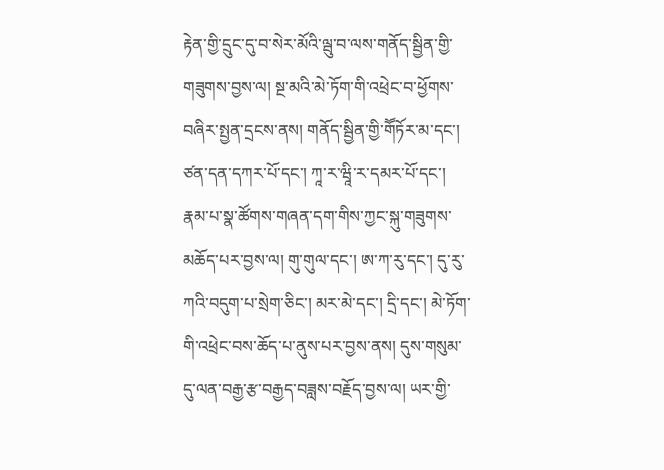རྟེན་གྱི་དྲུང་དུ་བ་སེར་མོའི་ལྦུ་བ་ལས་གནོད་སྦྱིན་གྱི་གཟུགས་བྱས་ལ། སྔ་མའི་མེ་ཏོག་གི་འཕྲེང་བ་ཕྱོགས་བཞིར་སྤྱན་དྲངས་ནས། གནོད་སྦྱིན་གྱི་གཽཏོར་མ་དང་། ཙན་དན་དཀར་པོ་དང་། ཀཱ་ར་ཝཱི་ར་དམར་པོ་དང་། རྣམ་པ་སྣ་ཚོགས་གཞན་དག་གིས་ཀྱང་སྐུ་གཟུགས་མཆོད་པར་བྱས་ལ། གུ་གུལ་དང་། ཨ་ཀ་རུ་དང་། དུ་རུ་ཀའི་བདུག་པ་སྲེག་ཅིང་། མར་མེ་དང་། དྲི་དང་། མེ་ཏོག་གི་འཕྲེང་བས་ཆོད་པ་ནུས་པར་བྱས་ནས། དུས་གསུམ་དུ་ལན་བརྒྱ་རྩ་བརྒྱད་བཟླས་བརྗོད་བྱས་ལ། ཡར་གྱི་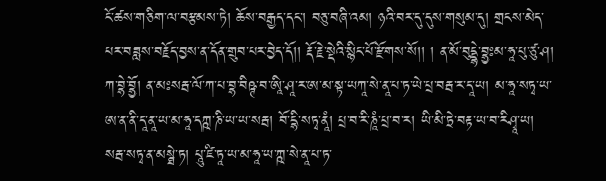ངོ་ཚས་གཅིག་ལ་བརྩམས་ཏེ། ཆོས་བརྒྱད་དང་། བཅུ་བཞི་འམ། ཉའི་བར་དུ་དུས་གསུམ་དུ། གྲངས་མེད་པར་བཟླས་བརྗོད་བྱས་ན་དོན་གྲུབ་པར་བྱེད་དོ།། རྡོ་རྗེ་སྡེའི་སྙིང་པོ་རྫོགས་སོ།། ། ན་མོ་བུདྡྷེ་བྷྱཿམ་ཧཱ་པུ་ཙུ་ཤ། ཀ་བྷེ་བྷྱོ། ན་མཿསརྦ་ལོ་ཀ་པ་བྷ་བིཥྚ་བ་ཨཱི་ཤཱ་ར་ཨ་མ་སྟ་ཡཀཱ་སེ་ནཱ་པ་ཏ་ཡེ་པྲ་བརྦ་ར་དཱ་ཡ། མ་ཧཱ་སཏྭ་ཡ་ཨ་ན་ནི་དཱ་ནཱ་ཡ་མ་ཧཱ་དཀྵ་ཎི་ཡ་ཡ་སརྦ། བོ་དྷི་སཏྭ་ནཱཾ། པྲ་བ་རི་ཎཱཾ་པྲ་བ་ར། ཡི་མི་ཏྲེ་བརྟ་ཡ་བ་རིཤྭཱ་ཡ། སརྦ་སཏྭ་ན་མསྠེ་ཏ། པཱུ་ཛི་ཏཱ་ཡ་མ་ཧཱ་ཡ་ཀྵ་སེ་ནཱ་པ་ཏ་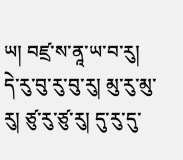ཡ། བཛྲ་ས་ནཱ་ཡ་བ་རུ། དེ་རུ་བུ་རུ་བུ་རུ། མུ་རུ་མུ་རུ། ཙུ་རུ་ཙུ་རུ། དུ་རུ་དུ་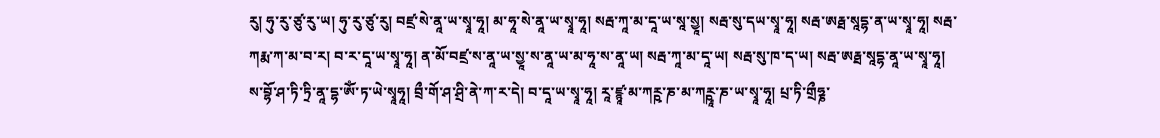རུ། ཧུ་རུ་ཙུ་རུ་ཡ། ཧུ་རུ་ཙུ་རུ། བཛྲ་སེ་ནཱ་ཡ་སྭཱ་ཧཱ། མ་ཧཱ་སེ་ནཱ་ཡ་སྭཱ་ཧཱ། སརྦ་ཀཱ་མ་དཱ་ཡ་སཱ་སྱཱ། སརྦ་སུ་དཡ་སྭཱ་ཧཱ། སརྦ་ཨརྠ་སཱདྷ་ན་ཡ་སྭཱ་ཧཱ། སརྦ་ཀརྨ་ཀ་མ་བ་ར། བ་ར་དཱ་ཡ་སྭཱ་ཧཱ། ན་མོ་བཛྲ་ས་ནཱ་ཡ་སྱཱ་ས་ནཱ་ཡ་མ་ཧཱ་ས་ནཱ་ཡ། སརྦ་ཀཱ་མ་དཱ་ཡ། སརྦ་སུ་ཁ་ད་ཡ། སརྦ་ཨརྠ་སཱདྷ་ནཱ་ཡ་སྭཱ་ཧཱ། ས་བྷོ་ཤ་ཏི་ཏྲི་ནཱ་དྷ་ཨོཾ་ཏ་ཡེ་སྭཱཧཱ། བྲྀ་གོ་ཤ་ཤྲི་ནེ་ཀ་ར་དེ། བ་དཱ་ཡ་སྭཱ་ཧཱ། རཱ་ཛྙཱ་མ་ཀཪྵ་ཎ་མ་ཀཪྵཱ་ཎ་ཡ་སྭཱ་ཧཱ། པྲ་ཏི་གྲྀཧྞ་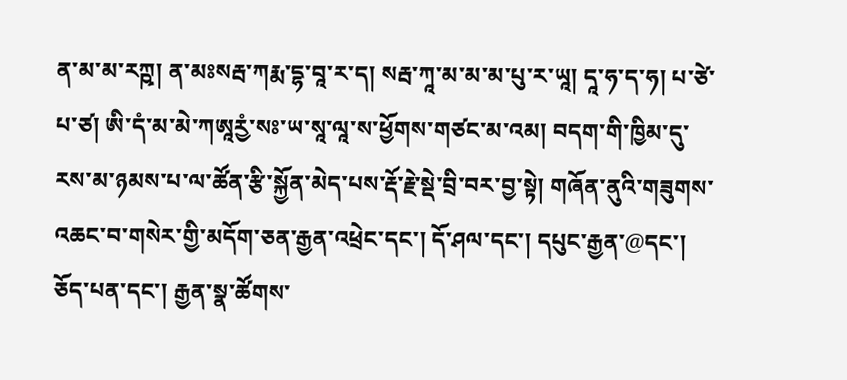ན་མ་མ་རཀྵ། ན་མཿསརྦ་ཀརྨ་དྷ་བཱ་ར་ད། སརྦ་ཀཱ་མ་མ་མ་པུ་ར་ཡཱ། དཱ་ཧ་ད་ཧ། པ་ཙེ་པ་ཙ། ཨི་དཾ་མ་མེ་ཀཨཱརྱཾ་སཿ་ཡ་སཱ་ལཱ་ས་ཕྱོགས་གཙང་མ་འམ། བདག་གི་ཁྱིམ་དུ་རས་མ་ཉམས་པ་ལ་ཚོན་རྩི་སྐྱོན་མེད་པས་རྡོ་རྗེ་སྡེ་བྲི་བར་བྱ་སྟེ། གཞོན་ནུའི་གཟུགས་འཆང་བ་གསེར་གྱི་མདོག་ཅན་རྒྱན་འཕྲེང་དང་། དོ་ཤལ་དང་། དཔུང་རྒྱན་@དང་། ཅོད་པན་དང་། རྒྱན་སྣ་ཚོགས་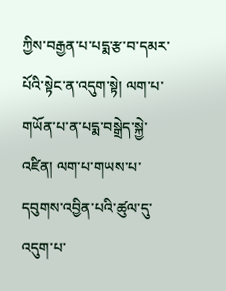ཀྱིས་བརྒྱན་པ་པདྨ་རྩ་བ་དམར་པོའི་སྟེང་ན་འདུག་སྟེ། ལག་པ་གཡོན་པ་ན་པདྨ་བསྒྲེད་སྐྱེ་འཛིན། ལག་པ་གཡས་པ་དབུགས་འབྱིན་པའི་ཚུལ་དུ་འདུག་པ་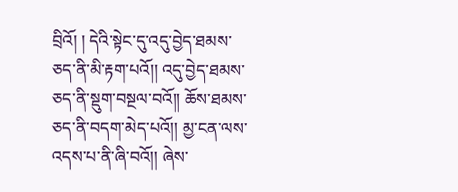བྲིའོ། ། དེའི་སྟེང་དུ་འདུ་བྱེད་ཐམས་ཅད་ནི་མི་རྟག་པའོ།། འདུ་བྱེད་ཐམས་ཅད་ནི་སྡུག་བསྔལ་བའོ།། ཆོས་ཐམས་ཅད་ནི་བདག་མེད་པའོ།། མྱ་ངན་ལས་འདས་པ་ནི་ཞི་བའོ།། ཞེས་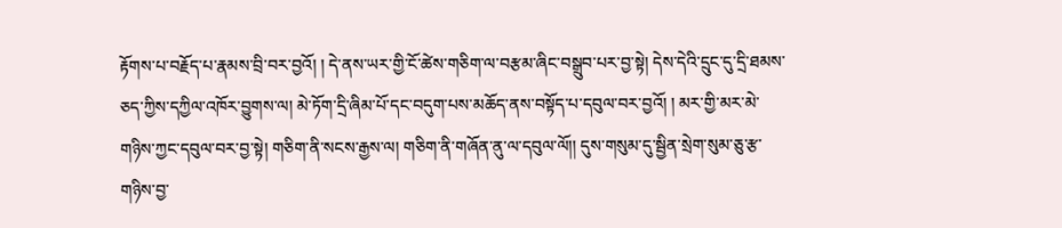རྟོགས་པ་བརྗོད་པ་རྣམས་བྲི་བར་བྱའོ། ། དེ་ནས་ཡར་གྱི་ངོ་ཚེས་གཅིག་ལ་བརྩམ་ཞིང་བསྒྲུབ་པར་བྱ་སྟེ། དེས་དེའི་དྲུང་དུ་དྲི་ཐམས་ཅད་ཀྱིས་དཀྱིལ་འཁོར་བྱུགས་ལ། མེ་ཏོག་དྲི་ཞིམ་པོ་དང་བདུག་པས་མཆོད་ནས་བསྟོད་པ་དབུལ་བར་བྱའོ། ། མར་གྱི་མར་མེ་གཉིས་ཀྱང་དབུལ་བར་བྱ་སྟེ། གཅིག་ནི་སངས་རྒྱས་ལ། གཅིག་ནི་གཞོན་ནུ་ལ་དབུལ་ལོ།། དུས་གསུམ་དུ་སྦྱིན་སྲེག་སུམ་ཅུ་རྩ་གཉིས་བྱ་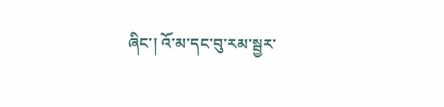ཞིང་། འོ་མ་དང་བུ་རམ་སྦྱར་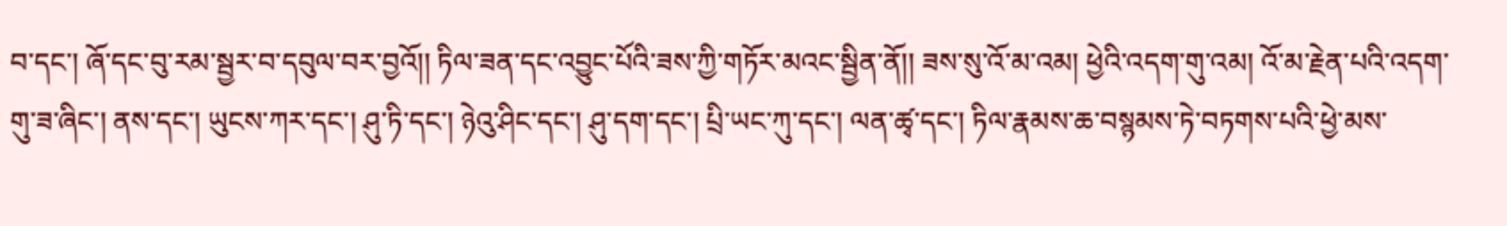བ་དང་། ཞོ་དང་བུ་རམ་སྦྱར་བ་དབུལ་བར་བྱའོ།། ཏིལ་ཟན་དང་འབྱུང་པོའི་ཟས་ཀྱི་གཏོར་མའང་སྦྱིན་ནོ།། ཟས་སུ་འོ་མ་འམ། ཕྱེའི་འདག་གུ་འམ། འོ་མ་རྗེན་པའི་འདག་གུ་ཟ་ཞིང་། ནས་དང་། ཡུངས་ཀར་དང་། ཤུ་ཏི་དང་། ཉེའུ་ཤིང་དང་། ཤུ་དག་དང་། པྲི་ཡང་ཀུ་དང་། ལན་ཚྭ་དང་། ཏིལ་རྣམས་ཆ་བསྙམས་ཏེ་བཏགས་པའི་ཕྱེ་མས་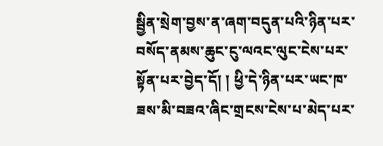སྦྱིན་སྲེག་བྱས་ན་ཞག་བདུན་པའི་ཉིན་པར་བསོད་ནམས་ཆུང་ངུ་ལའང་ལུང་ངེས་པར་སྟོན་པར་བྱེད་དོ། ། ཕྱི་དེ་ཉིན་པར་ཡང་ཁ་ཟས་མི་བཟའ་ཞིང་གྲངས་ངེས་པ་མེད་པར་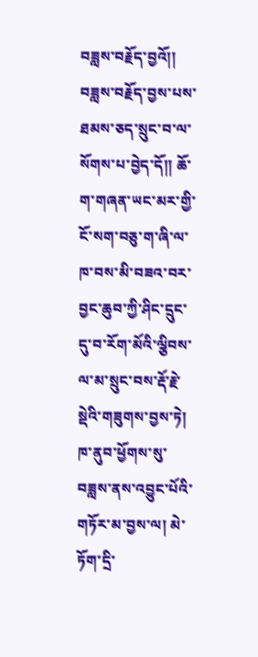བཟླས་བརྗོད་བྱའོ།། བཟླས་བརྗོད་བྱས་པས་ཐམས་ཅད་སྲུང་བ་ལ་སོགས་པ་བྱེད་དོ།། ཆོ་ག་གཞན་ཡང་མར་གྱི་ངོ་སག་བཅུ་ག་ཞི་ལ་ཁ་བས་མི་བཟའ་བར་བྱང་ཆུབ་ཀྱི་ཤིང་དྲུང་དུ་བ་རོག་མོའི་ལྕིབས་ལ་མ་སྲུང་བས་རྡོ་རྗེ་སྡེའི་གཟུགས་བྱས་ཏེ། ཁ་ནུབ་ཕྱོགས་སུ་བཟླས་ནས་འབྱུང་པོའི་གཏོར་མ་བྱས་ལ། མེ་ཏོག་དྲི་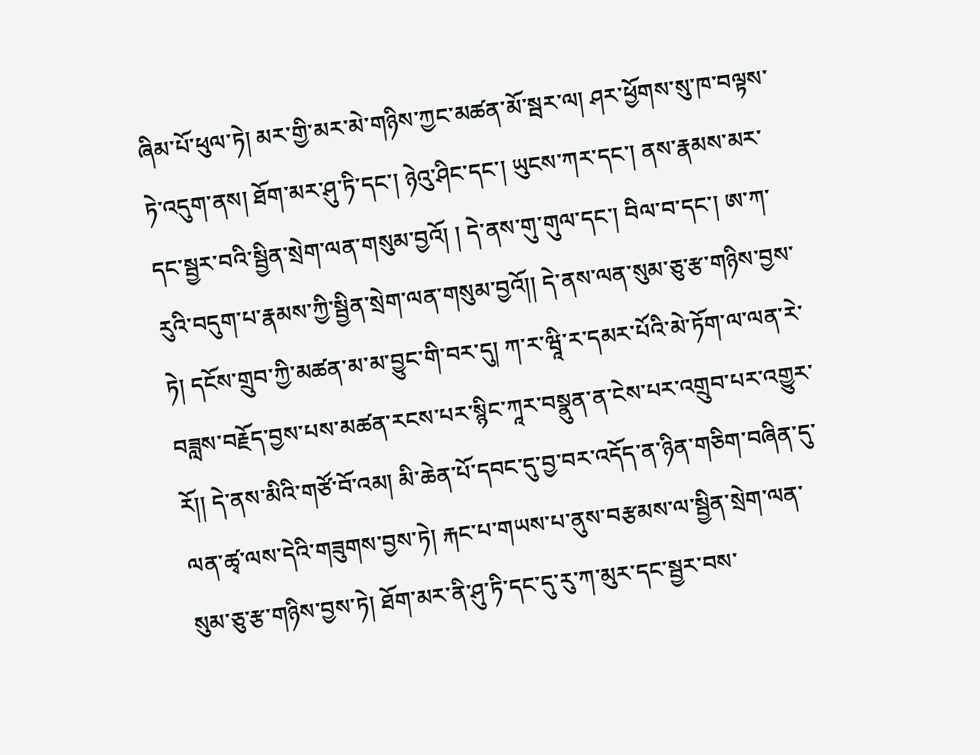ཞིམ་པོ་ཕུལ་ཏེ། མར་གྱི་མར་མེ་གཉིས་ཀྱང་མཚན་མོ་སྦར་ལ། ཤར་ཕྱོགས་སུ་ཁ་བལྟས་ཏེ་འདུག་ནས། ཐོག་མར་ཤུ་ཏི་དང་། ཉེའུ་ཤིང་དང་། ཡུངས་ཀར་དང་། ནས་རྣམས་མར་དང་སྦྱར་བའི་སྦྱིན་སྲེག་ལན་གསུམ་བྱའོ། ། དེ་ནས་གུ་གུལ་དང་། བིལ་བ་དང་། ཨ་ཀ་རུའི་བདུག་པ་རྣམས་ཀྱི་སྦྱིན་སྲེག་ལན་གསུམ་བྱའོ།། དེ་ནས་ལན་སུམ་ཅུ་རྩ་གཉིས་བྱས་ཏེ། དངོས་གྲུབ་ཀྱི་མཚན་མ་མ་བྱུང་གི་བར་དུ། ཀ་ར་ཝཱི་ར་དམར་པོའི་མེ་ཏོག་ལ་ལན་རེ་བཟླས་བརྗོད་བྱས་པས་མཚན་རངས་པར་སྙིང་ཀཱར་བསྣུན་ན་ངེས་པར་འགྲུབ་པར་འགྱུར་རོ།། དེ་ནས་མིའི་གཙོ་བོ་འམ། མི་ཆེན་པོ་དབང་དུ་བྱ་བར་འདོད་ན་ཉིན་གཅིག་བཞིན་དུ་ལན་ཚྭ་ལས་དེའི་གཟུགས་བྱས་ཏེ། རྐང་པ་གཡས་པ་ནུས་བརྩམས་ལ་སྦྱིན་སྲེག་ལན་སུམ་ཅུ་རྩ་གཉིས་བྱས་ཏེ། ཐོག་མར་ནི་ཤུ་ཏི་དང་དུ་རུ་ཀ་མུར་དང་སྦྱར་བས་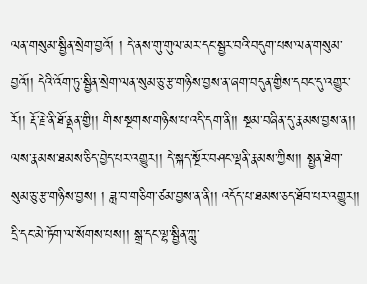ལན་གསུམ་སྦྱིན་སྲེག་བྱའོ། ། དེ་ནས་གུ་གུལ་མར་དང་སྦྱར་བའི་བདུག་པས་ལན་གསུམ་བྱའོ།། དེའི་འོག་ཏུ་སྦྱིན་སྲེག་ལན་སུམ་ཅུ་རྩ་གཉིས་བྱས་ན་ཞག་བདུན་གྱིས་དབང་དུ་འགྱུར་རོ།། རྡོ་རྗེ་ནི་ཐོ་ནྡན་གྱི།། གིས་སྔགས་གཉིས་པ་འདི་དག་ནི།། སྔམ་བཞིན་དུ་རྣམས་བྱས་ན།། ལས་རྣམས་ཐམས་ཅིད་བྱེད་པར་འགྱུར།། དེ་སྐད་སྔོར་བཤང་ལྡནི་རྣམས་ཀྱིས།། སྤྱན་ཐེག་སུམ་ཅུ་རྩ་གཉིས་བྱས། ། ཟླ་བ་གཅིག་ཙམ་བྱས་ན་ནི།། འདོད་པ་ཐམས་ཅད་ཐོབ་པར་འགྱུར།། དྲི་དང་མེ་ཏོག་ལ་སོགས་པས།། སྒྲ་དང་ལྷ་སྦྱིན་ཀླུ་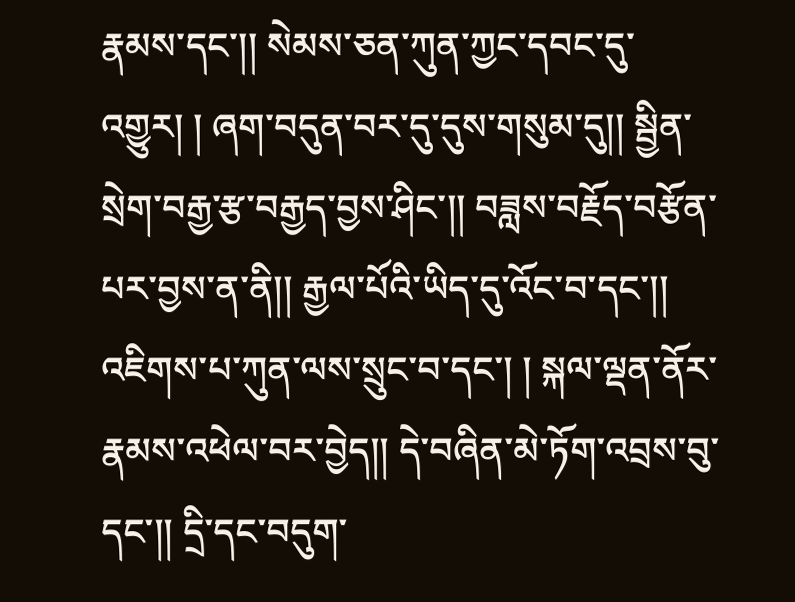རྣམས་དང་།། སེམས་ཅན་ཀུན་ཀྱང་དབང་དུ་འགྱུར། ། ཞག་བདུན་བར་དུ་དུས་གསུམ་དུ།། སྦྱིན་སྲེག་བརྒྱ་རྩ་བརྒྱད་བྱས་ཤིང་།། བཟླས་བརྗོད་བརྩོན་པར་བྱས་ན་ནི།། རྒྱལ་པོའི་ཡིད་དུ་འོང་བ་དང་།། འཇིགས་པ་ཀུན་ལས་སྲུང་བ་དང་། ། སྐལ་ལྡན་ནོར་རྣམས་འཕེལ་བར་བྱེད།། དེ་བཞིན་མེ་ཏོག་འབྲས་བུ་དང་།། དྲི་དང་བདུག་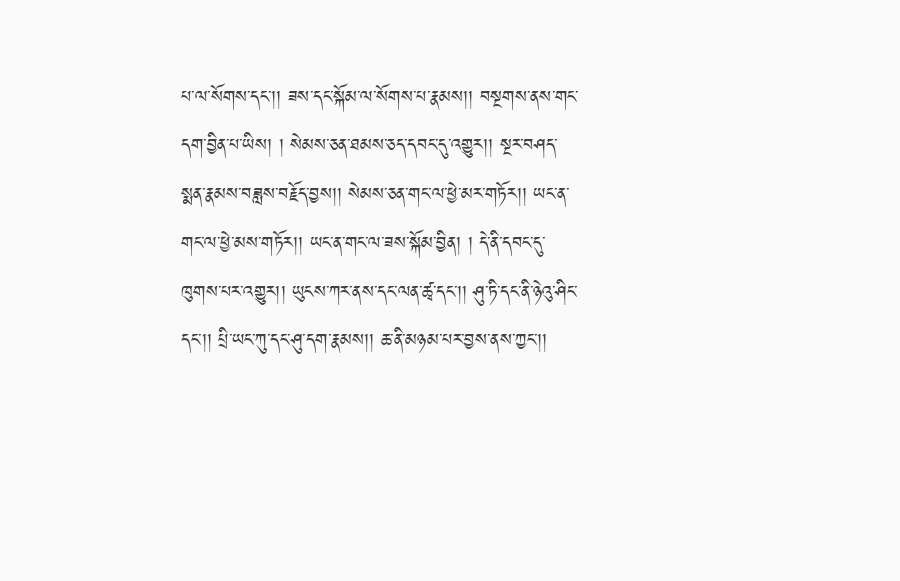པ་ལ་སོགས་དང་།། ཟས་དང་སྐོམ་ལ་སོགས་པ་རྣམས།། བསྔགས་ནས་གང་དག་བྱིན་པ་ཡིས། ། སེམས་ཅན་ཐམས་ཅད་དབང་དུ་འགྱུར།། སྔར་བཤད་སྨན་རྣམས་བཟླས་བརྗོད་བྱས།། སེམས་ཅན་གང་ལ་ཕྱེ་མར་གཏོར།། ཡང་ན་གང་ལ་ཕྱེ་མས་གཏོར།། ཡང་ན་གང་ལ་ཟས་སྐོམ་བྱིན། ། དེ་ནི་དབང་དུ་ཁུགས་པར་འགྱུར།། ཡུངས་ཀར་ནས་དང་ལན་ཚྭ་དང་།། ཤུ་ཏི་དང་ནི་ཉེའུ་ཤིང་དང་།། པྲི་ཡང་ཀུ་དང་ཤུ་དག་རྣམས།། ཆ་ནི་མཉམ་པར་བྱས་ནས་ཀྱང་།།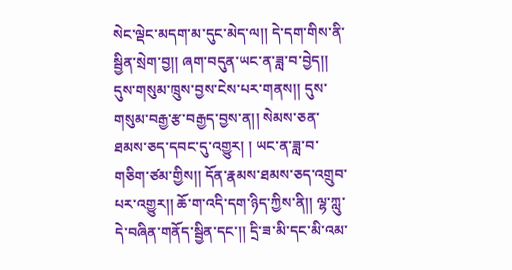སེང་ལྡེང་མདག་མ་དུང་མེད་ལ།། དེ་དག་གིས་ནི་སྦྱིན་སྲེག་བྱ།། ཞག་བདུན་ཡང་ན་ཟླ་བ་བྱེད།། དུས་གསུམ་ཁྲུས་བྱས་ངེས་པར་གནས།། དུས་གསུམ་བརྒྱ་རྩ་བརྒྱད་བྱས་ན།། སེམས་ཅན་ཐམས་ཅད་དབང་དུ་འགྱུར། ། ཡང་ན་ཟླ་བ་གཅིག་ཙམ་གྱིས།། དོན་རྣམས་ཐམས་ཅད་འགྲུབ་པར་འགྱུར།། ཆོ་ག་འདི་དག་ཉིད་ཀྱིས་ནི།། ལྷ་ཀླུ་དེ་བཞིན་གནོད་སྦྱིན་དང་།། དྲི་ཟ་མི་དང་མི་འམ་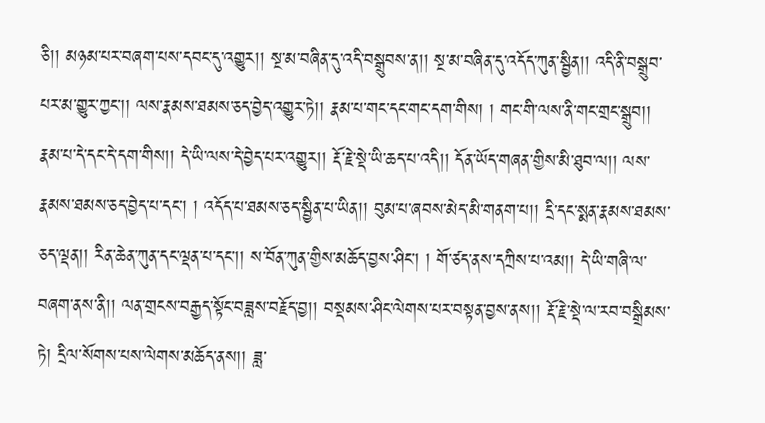ཅི།། མཉམ་པར་བཞག་པས་དབང་དུ་འགྱུར།། སྔ་མ་བཞིན་དུ་འདི་བསྒྲུབས་ན།། སྔ་མ་བཞིན་དུ་འདོད་ཀུན་སྦྱིན།། འདི་ནི་བསྒྲུབ་པར་མ་གྱུར་ཀྱང་།། ལས་རྣམས་ཐམས་ཅད་བྱེད་འགྱུར་ཏེ།། རྣམ་པ་གང་དང་གང་དག་གིས། ། གང་གི་ལས་ནི་གང་གྲང་སྒྲུབ།། རྣམ་པ་དེ་དང་དེ་དག་གིས།། དེ་ཡི་ལས་དེ་བྱེད་པར་འགྱུར།། རྡོ་རྗེ་སྡེ་ཡི་ཆད་པ་འདི།། དོན་ཡོད་གཞན་གྱིས་མི་ཐུབ་ལ།། ལས་རྣམས་ཐམས་ཅད་བྱེད་པ་དང་། ། འདོད་པ་ཐམས་ཅད་སྦྱིན་པ་ཡིན།། བུམ་པ་ཞབས་མེད་མི་གནག་པ།། དྲི་དང་སྨན་རྣམས་ཐམས་ཅད་ལྡན།། རིན་ཆེན་ཀུན་དང་ལྡན་པ་དང་།། ས་བོན་ཀུན་གྱིས་མཆོད་བྱས་ཤིང་། ། གོ་ཙད་ནས་དཀྲིས་པ་འམ།། དེ་ཡི་གཞི་ལ་བཞག་ནས་ནི།། ལན་གྲངས་བརྒྱད་སྟོང་བཟླས་བརྗོད་བྱ།། བསྡམས་ཤིང་ལེགས་པར་བསྟན་བྱས་ནས།། རྡོ་རྗེ་སྡེ་ལ་རབ་བསྒྲིམས་ཏེ། དྲིལ་སོགས་པས་ལེགས་མཆོད་ནས།། ཟླ་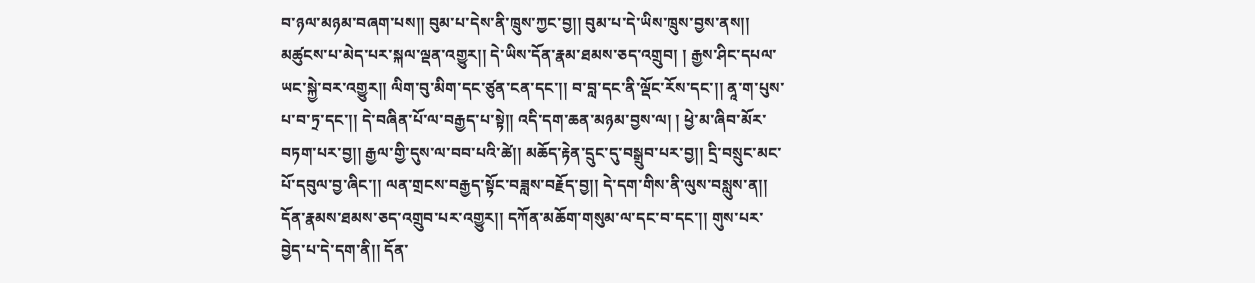བ་ཉལ་མཉམ་བཞག་པས།། བུམ་པ་དེས་ནི་ཁྲུས་ཀྱང་བྱ།། བུམ་པ་དེ་ཡིས་ཁྲུས་བྱས་ནས།། མཚུངས་པ་མེད་པར་སྐལ་ལྡན་འགྱུར།། དེ་ཡིས་དོན་རྣམ་ཐམས་ཅད་འགྲུབ། ། རྒྱས་ཤིང་དཔལ་ཡང་སྐྱེ་བར་འགྱུར།། ལིག་བུ་མིག་དང་ཙུན་ངན་དང་།། བ་བླ་དང་ནི་ལྡོང་རོས་དང་།། ནཱ་ག་པུས་པ་བ་ཏྲ་དང་།། དེ་བཞིན་པོ་ལ་བརྒྱད་པ་སྟེ།། འདི་དག་ཆན་མཉམ་བྱས་ལ། ། ཕྱེ་མ་ཞིབ་མོར་བཏག་པར་བྱ།། རྒྱལ་གྱི་དུས་ལ་བབ་པའི་ཚེ།། མཆོད་རྟེན་དྲུང་དུ་བསྒྲུབ་པར་བྱ།། དྲི་བསྲུང་མང་པོ་དབུལ་བྱ་ཞིང་།། ལན་གྲངས་བརྒྱད་སྟོང་བཟླས་བརྗོད་བྱ།། དེ་དག་གིས་ནི་ལུས་བསླུས་ན།། དོན་རྣམས་ཐམས་ཅད་འགྲུབ་པར་འགྱུར།། དཀོན་མཆོག་གསུམ་ལ་དང་བ་དང་།། གུས་པར་བྱེད་པ་དེ་དག་ནི།། དོན་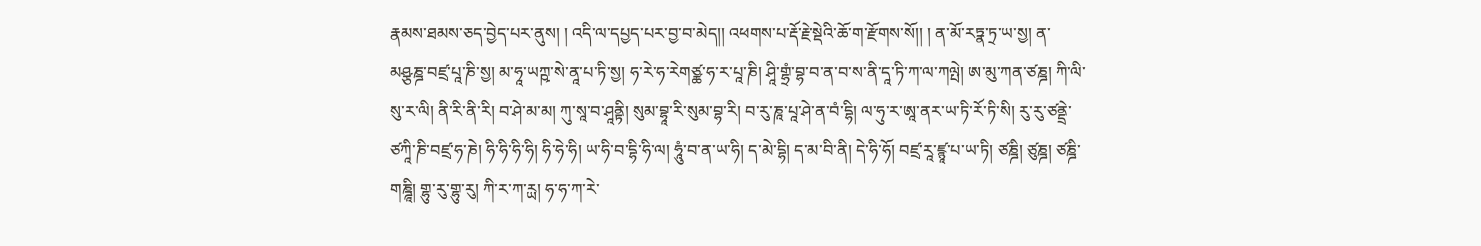རྣམས་ཐམས་ཅད་བྱེད་པར་ནུས། ། འདི་ལ་དཔྱད་པར་བྱ་བ་མེད།། འཕགས་པ་རྡོ་རྗེ་སྡེའི་ཆོ་ག་རྫོགས་སོ།། ། ན་མོ་རཏྣ་ཏྲ་ཡ་སྱ། ན་མཤྩཎྜ་བཛྲ་པཱ་ཎི་སྱ། མ་ཧཱ་ཡཀྵ་སེ་ནཱ་པ་ཏི་སྱ། ཧ་རེ་ཧ་རེགཙྪ་ཧ་ར་པཱ་ཎི། ཤཱི་གྷྲཾ་བྷ་བ་ན་བ་ས་ནི་དཱ་ཏི་ཀ་ལ་ཀལྤེ། ཨ་མུ་ཀན་ཙཎྜ། ཀི་ལི་སུ་ར་ལི། ནི་རི་ནི་རི། བ་ཤེ་མ་མ། ཀུ་སཱ་བ་ཤཱནྟི། སུམ་བྷཱ་རི་སུམ་བྷ་རི། བ་རུ་ཎཱ་པཱ་ཤེ་ན་བཾ་དྷི། ལ་ཧུ་ར་ཨཱ་ནར་ཡ་ཏི་རོ་ཏི་སི། རུ་རུ་ཙནྡྲེ་ཙཀཱི་ཎི་བཛྲ་ཧ་ཎེ། ཧི་ཧི་ཧི་ཧི། ཧི་ཧེ་ཧི། ཡ་ཧི་བ་དྷི་ཧི་ལ། ཧཱུཾ་བ་ན་ཡ་ཧི། ད་མེ་དྷི། ད་མ་བི་ནི། དེ་ཧི་ཧོ། བཛྲ་རཱ་ཛྙཱ་པ་ཡ་ཏི། ཙཎྜི། ཙུཎྜ། ཙཎྜི་གཎྜཱི། གྷུ་རུ་གྷུ་རུ། ཀི་ར་ཀ་ཪྻ། ཧ་ཧ་ཀ་རེ་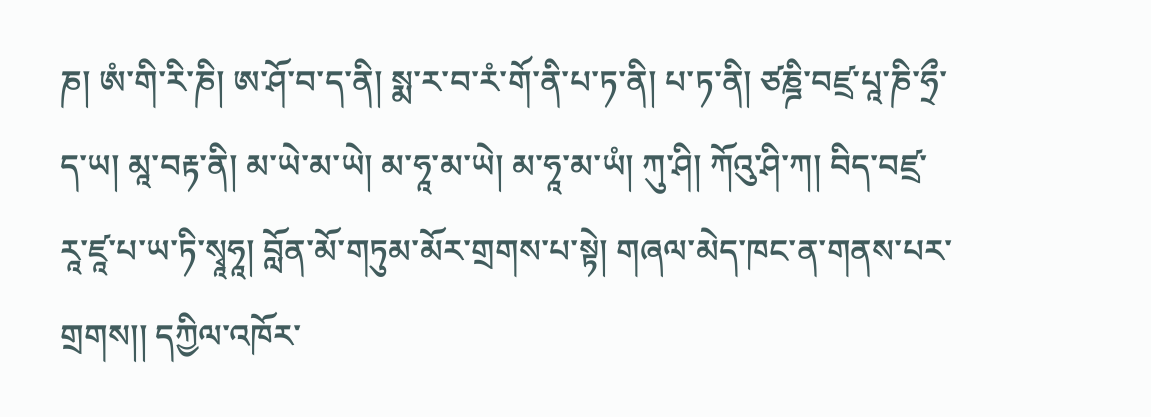ཎ། ཨཾ་གི་རི་ཎི། ཨ་ཤོ་བ་ད་ནི། སྨ་ར་བ་རཾ་གོ་ནི་པ་ཏ་ནི། པ་ཏ་ནི། ཙཎྜི་བཛྲ་པཱ་ཎི་ཧྲྀ་ད་ཡ། མཱ་བརྟ་ནི། མ་ཡེ་མ་ཡེ། མ་ཧཱ་མ་ཡེ། མ་ཧཱ་མ་ཡཾ། ཀུ་ཤི། ཀོའུ་ཤི་ཀ། བིད་བཛྲ་རཱ་ཛཱ་པ་ཡ་ཏི་སྭཱཧཱ། བློན་མོ་གཏུམ་མོར་གྲགས་པ་སྟེ། གཞལ་མེད་ཁང་ན་གནས་པར་གྲགས།། དཀྱིལ་འཁོར་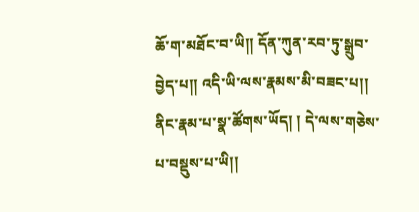ཆོ་ག་མཐོང་བ་ཡི།། དོན་ཀུན་རབ་ཏུ་སྒྲུབ་བྱེད་པ།། འདི་ཡི་ལས་རྣམས་མི་བཟང་པ།། ནིང་རྣམ་པ་སྣ་ཚོགས་ཡོད། ། དེ་ལས་གཅེས་པ་བསྡུས་པ་ཡི།།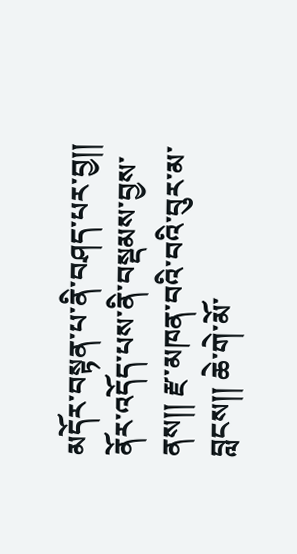མདོར་བསྟན་པ་ནི་བཤད་པར་བྱ།། ནོར་འདོད་པས་ནི་བསྡམས་བྱས་ནས།། རྫ་མཁན་བའི་བའི་བུར་མ་བླངས།། ཆེ་གེ་མོ་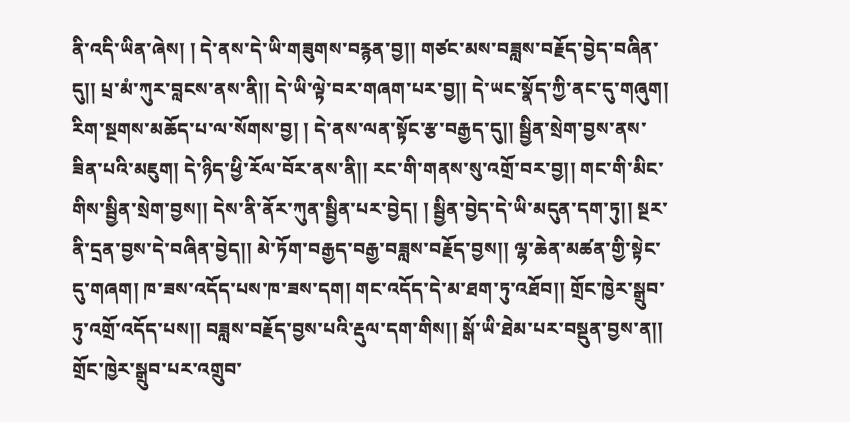ནི་འདི་ཡིན་ཞེས། ། དེ་ནས་དེ་ཡི་གཟུགས་བརྙན་བྱ།། གཙང་མས་བཟླས་བརྗོད་བྱེད་བཞིན་དུ།། པྲ་མཾ་ཀུར་བླངས་ནས་ནི།། དེ་ཡི་ལྟེ་བར་གཞག་པར་བྱ།། དེ་ཡང་སྣོད་ཀྱི་ནང་དུ་གཞུག། རིག་སྔགས་མཆོད་པ་ལ་སོགས་བྱ། ། དེ་ནས་ལན་སྟོང་རྩ་བརྒྱད་དུ།། སྦྱིན་སྲེག་བྱས་ནས་ཟིན་པའི་མཇུག། དེ་ཉིད་ཕྱི་རོལ་བོར་ནས་ནི།། རང་གི་གནས་སུ་འགྲོ་བར་བྱ།། གང་གི་མིང་གིས་སྦྱིན་སྲེག་བྱས།། དེས་ནི་ནོར་ཀུན་སྦྱིན་པར་བྱེད། ། སྦྱིན་བྱེད་དེ་ཡི་མདུན་དག་ཏུ།། སྔར་ནི་དྲན་བྱས་དེ་བཞིན་བྱེད།། མེ་ཏོག་བརྒྱད་བརྒྱ་བཟླས་བརྗོད་བྱས།། ལྷ་ཆེན་མཚན་གྱི་སྟེང་དུ་གཞག། ཁ་ཟས་འདོད་པས་ཁ་ཟས་དག། གང་འདོད་དེ་མ་ཐག་ཏུ་འཐོབ།། གྲོང་ཁྱེར་སྒྲུབ་ཏུ་འགྲོ་འདོད་པས།། བཟླས་བརྗོད་བྱས་པའི་རྡུལ་དག་གིས།། སྒོ་ཡི་ཐེམ་པར་བསྡུན་བྱས་ན།། གྲོང་ཁྱེར་སྒྲུབ་པར་འགྲུབ་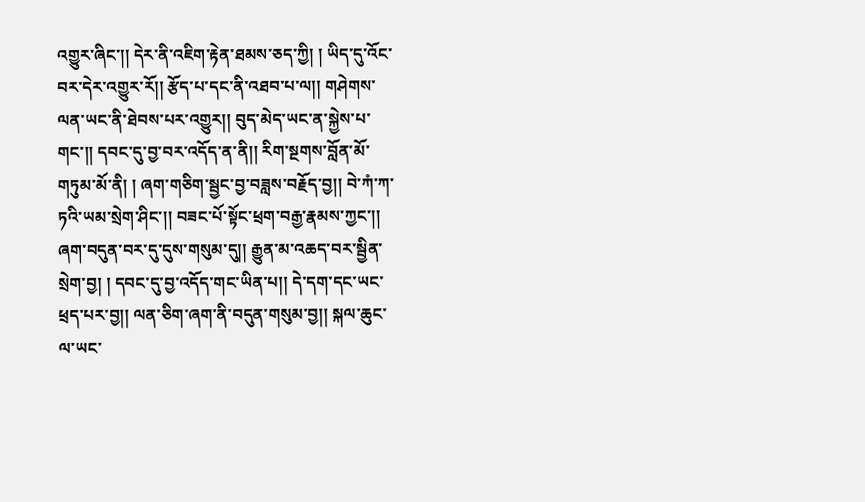འགྱུར་ཞིང་།། དེར་ནི་འཇིག་རྟེན་ཐམས་ཅད་ཀྱི། ། ཡིད་དུ་འོང་བར་དེར་འགྱུར་རོ།། རྩོད་པ་དང་ནི་འཐབ་པ་ལ།། གཤེགས་ལན་ཡང་ནི་ཐེབས་པར་འགྱུར།། བུད་མེད་ཡང་ན་སྐྱེས་པ་གང་།། དབང་དུ་བྱ་བར་འདོད་ན་ནི།། རིག་སྔགས་བློན་མོ་གཏུམ་མོ་ནི། ། ཞག་གཅིག་སྦྱང་བྱ་བཟླས་བརྗོད་བྱ།། བེ་ཀཾ་ཀ་ཏའི་ཡམ་སྲེག་ཤིང་།། བཟང་པོ་སྟོང་ཕྲག་བརྒྱ་རྣམས་ཀྱང་།། ཞག་བདུན་བར་དུ་དུས་གསུམ་དུ།། རྒྱུན་མ་འཆད་བར་སྦྱིན་སྲེག་བྱ། ། དབང་དུ་བྱ་འདོད་གང་ཡིན་པ།། དེ་དག་དང་ཡང་ཕྲད་པར་བྱ།། ལན་ཅིག་ཞག་ནི་བདུན་གསུམ་བྱ།། སྐལ་ཆུང་ལ་ཡང་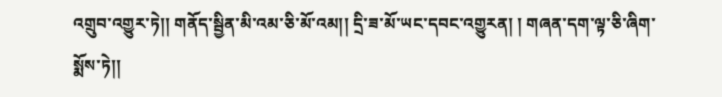འགྲུབ་འགྱུར་ཏེ།། གནོད་སྦྱིན་མི་འམ་ཅི་མོ་འམ།། དྲི་ཟ་མོ་ཡང་དབང་འགྱུརན། ། གཞན་དག་ལྟ་ཅི་ཞིག་སྨོས་ཏེ།།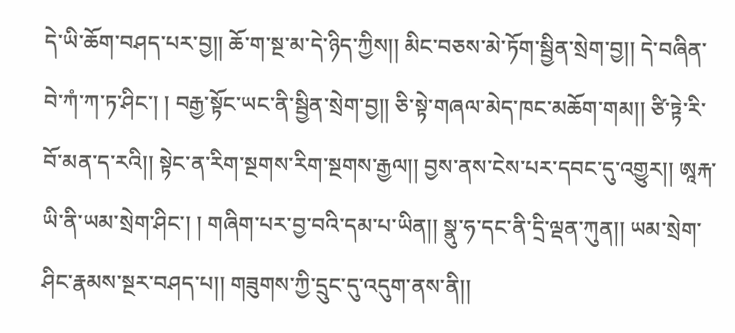དེ་ཡི་ཆོག་བཤད་པར་བྱ།། ཆོ་ག་སྔ་མ་དེ་ཉིད་ཀྱིས།། མིང་བཅས་མེ་ཏོག་སྦྱིན་སྲེག་བྱ།། དེ་བཞིན་བེ་ཀཾ་ཀ་ཏ་ཤིང་། ། བརྒྱ་སྟོང་ཡང་ནི་སྦྱིན་སྲེག་བྱ།། ཅི་སྟེ་གཞལ་མེད་ཁང་མཆོག་གམ།། ཙི་ཏྟེ་རི་བོ་མན་ད་རའི།། སྟེང་ན་རིག་སྔགས་རིག་སྔགས་རྒྱལ།། བྱས་ནས་ངེས་པར་དབང་དུ་འགྱུར།། ཨཱརྐ་ཡི་ནི་ཡམ་སྲེག་ཤིང་། ། གཞིག་པར་བྱ་བའི་དམ་པ་ཡིན།། སྣུ་ཧ་དང་ནི་དྲི་ལྡན་ཀུན།། ཡམ་སྲེག་ཤིང་རྣམས་སྔར་བཤད་པ།། གཟུགས་ཀྱི་དྲུང་དུ་འདུག་ནས་ནི།།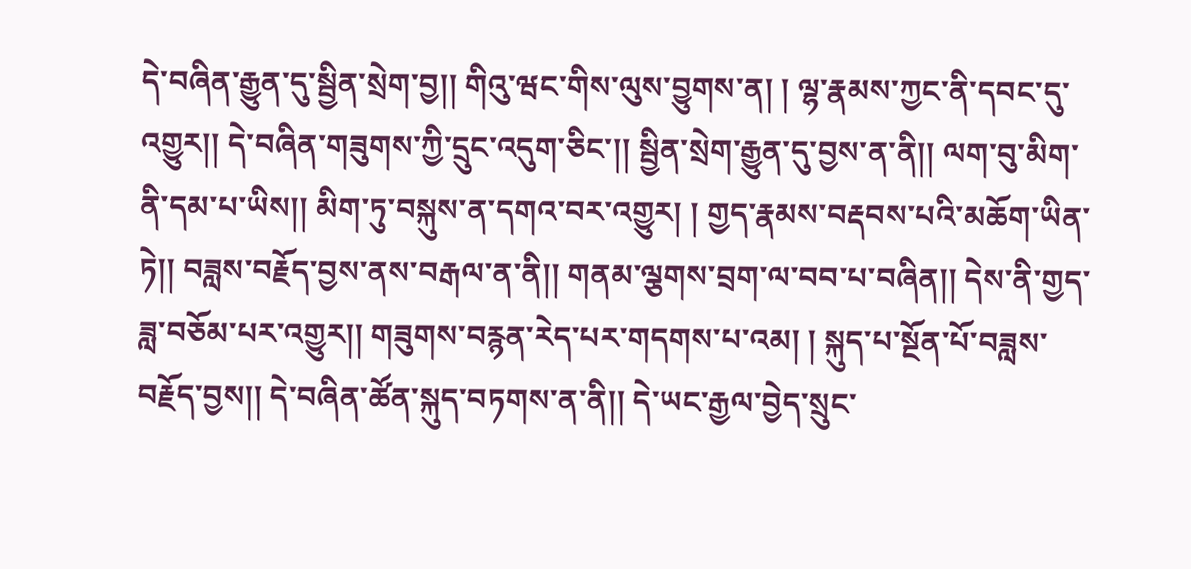དེ་བཞིན་རྒྱུན་དུ་སྦྱིན་སྲེག་བྱ།། གིའུ་ཝང་གིས་ལུས་བྱུགས་ན། ། ལྷ་རྣམས་ཀྱང་ནི་དབང་དུ་འགྱུར།། དེ་བཞིན་གཟུགས་ཀྱི་དྲུང་འདུག་ཅིང་།། སྦྱིན་སྲེག་རྒྱུན་དུ་བྱས་ན་ནི།། ལག་བུ་མིག་ནི་དམ་པ་ཡིས།། མིག་ཏུ་བསྐུས་ན་དགའ་བར་འགྱུར། ། གྱད་རྣམས་བརྡབས་པའི་མཆོག་ཡིན་ཏེ།། བཟླས་བརྗོད་བྱས་ནས་བརྒལ་ན་ནི།། གནམ་ལྕགས་བྲག་ལ་བབ་པ་བཞིན།། དེས་ནི་གྱད་ཟླ་བཅོམ་པར་འགྱུར།། གཟུགས་བརྙན་རེད་པར་གདགས་པ་འམ། ། སྐུད་པ་སྔོན་པོ་བཟླས་བརྗོད་བྱས།། དེ་བཞིན་ཚོན་སྐུད་བཏགས་ན་ནི།། དེ་ཡང་རྒྱལ་བྱེད་སྲུང་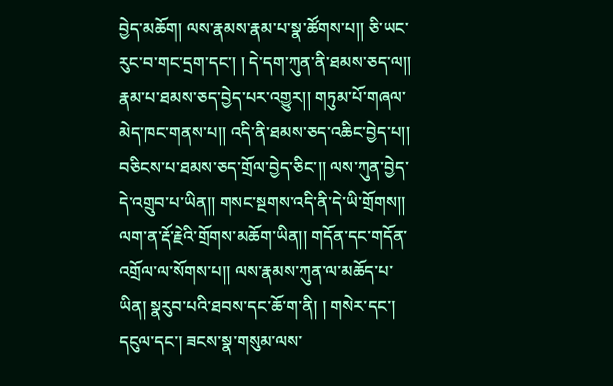བྱེད་མཆོག། ལས་རྣམས་རྣམ་པ་སྣ་ཚོགས་པ།། ཅི་ཡང་རུང་བ་གང་དྲག་དང་། ། དེ་དག་ཀུན་ནི་ཐམས་ཅད་ལ།། རྣམ་པ་ཐམས་ཅད་བྱེད་པར་འགྱུར།། གཏུམ་པོ་གཞལ་མེད་ཁང་གནས་པ།། འདི་ནི་ཐམས་ཅད་འཆིང་བྱེད་པ།། བཅིངས་པ་ཐམས་ཅད་གྲོལ་བྱེད་ཅིང་།། ལས་ཀུན་བྱེད་དེ་འགྲུབ་པ་ཡིན།། གསང་སྔགས་འདི་ནི་དེ་ཡི་གྲོགས།། ལག་ན་རྡོ་རྗེའི་གྲོགས་མཆོག་ཡིན།། གདོན་དང་གདོན་འགྲོལ་ལ་སོགས་པ།། ལས་རྣམས་ཀུན་ལ་མཆོད་པ་ཡིན། སྣརུབ་པའི་ཐབས་དང་ཆོ་ག་ནི། ། གསེར་དང་། དངུལ་དང་། ཟངས་སྣ་གསུམ་ལས་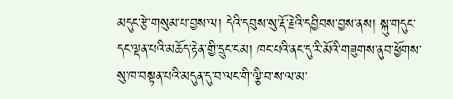མདུང་རྩེ་གསུམ་པ་བྱས་ལ། དེའི་དབུས་སུ་རྡོ་རྗེའི་དབྱིབས་བྱས་ནས། སྐུ་གདུང་དང་ལྡན་པའི་མཆོད་རྟེན་གྱི་དྲུང་ངམ། ཁང་པའི་ནང་དུ་རི་མོའི་གཟུགས་ནུབ་ཕྱོགས་སུ་ཁ་བསྟན་པའི་མདུན་དུ་བ་ལང་གི་ལྕི་བ་ས་ལ་མ་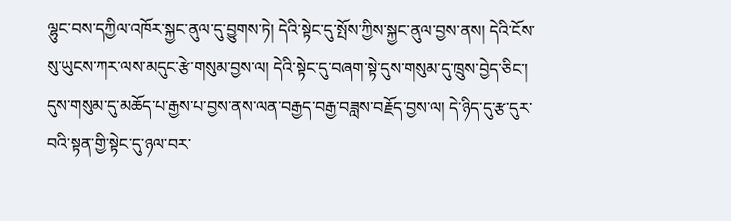ལྷུང་བས་དཀྱིལ་འཁོར་སྐྱང་ནུལ་དུ་བྱུགས་ཏེ། དེའི་སྟེང་དུ་སྤོས་ཀྱིས་སྐྱང་ནུལ་བྱས་ནས། དེའི་ངོས་སུ་ཡུངས་ཀར་ལས་མདུང་རྩེ་གསུམ་བྱས་ལ། དེའི་སྟེང་དུ་བཞག་སྟེ་དུས་གསུམ་དུ་ཁྲུས་བྱེད་ཅིང་། དུས་གསུམ་དུ་མཆོད་པ་རྒྱས་པ་བྱས་ནས་ལན་བརྒྱད་བརྒྱ་བཟླས་བརྗོད་བྱས་ལ། དེ་ཉིད་དུ་རྩ་དུར་བའི་སྟན་གྱི་སྟེང་དུ་ཉལ་བར་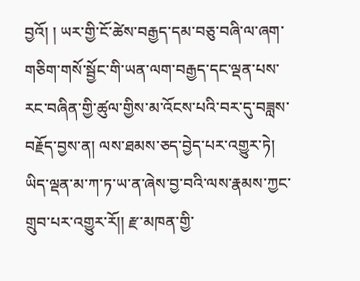བྱའོ། ། ཡར་གྱི་ངོ་ཚེས་བརྒྱད་དམ་བཅུ་བཞི་ལ་ཞག་གཅིག་གསོ་སྦྱོང་གི་ཡན་ལག་བརྒྱད་དང་ལྡན་པས་རང་བཞིན་གྱི་ཚུལ་གྱིས་མ་འོངས་པའི་བར་དུ་བཟླས་བརྗོད་བྱས་ན། ལས་ཐམས་ཅད་བྱེད་པར་འགྱུར་ཏེ། ཡིད་ལྡན་མ་ཀ་ཏ་ཡ་ན་ཞེས་བྱ་བའི་ལས་རྣམས་ཀྱང་གྲུབ་པར་འགྱུར་རོ།། རྫ་མཁན་གྱི་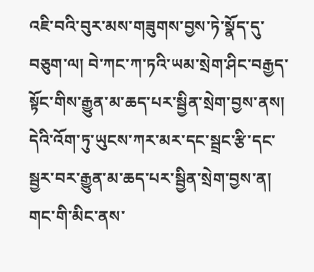འཇི་བའི་བུར་མས་གཟུགས་བྱས་ཏེ་སྣོད་དུ་བཅུག་ལ། བེ་ཀང་ཀ་ཏའི་ཡམ་སྲེག་ཤིང་བརྒྱད་སྟོང་གིས་རྒྱུན་མ་ཆད་པར་སྦྱིན་སྲེག་བྱས་ནས། དེའི་འོག་ཏུ་ཡུངས་ཀར་མར་དང་སྦྲང་རྩི་དང་སྦྱར་བར་རྒྱུན་མ་ཆད་པར་སྦྱིན་སྲེག་བྱས་ན། གང་གི་མིང་ནས་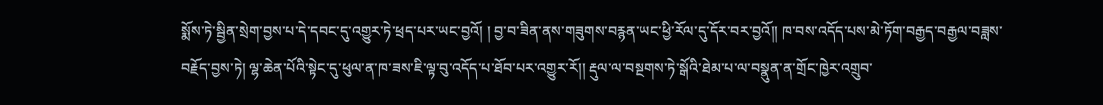སྨོས་ཏེ་སྦྱིན་སྲེག་བྱས་པ་དེ་དབང་དུ་འགྱུར་ཏེ་ཕྲད་པར་ཡང་བྱའོ། ། བྱ་བ་ཟིན་ནས་གཟུགས་བརྙན་ཡང་ཕྱི་རོལ་དུ་དོར་བར་བྱའོ།། ཁ་བས་འདོད་པས་མེ་ཏོག་བརྒྱད་བརྒྱལ་བཟླས་བརྗོད་བྱས་ཏེ། ལྷ་ཆེན་པོའི་སྟེང་དུ་ཕུལ་ན་ཁ་ཟས་ཇི་ལྟ་བུ་འདོད་པ་ཐོབ་པར་འགྱུར་རོ།། རྡུལ་ལ་བསྔགས་ཏེ་སྒོའི་ཐེམ་པ་ལ་བསྣུན་ན་གྲོང་ཁྱེར་འགྲུབ་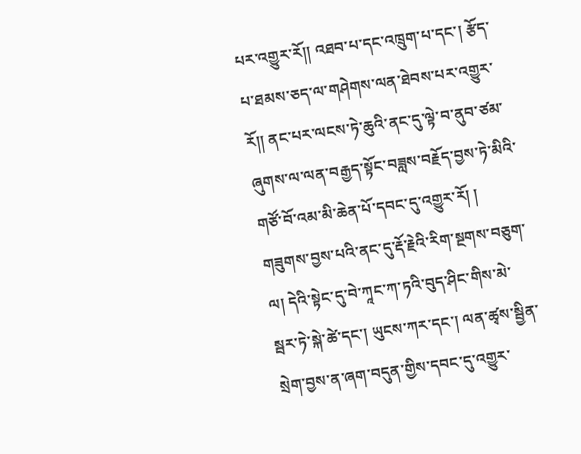པར་འགྱུར་རོ།། འཐབ་པ་དང་འཁྲུག་པ་དང་། རྩོད་པ་ཐམས་ཅད་ལ་གཤེགས་ལན་ཐེབས་པར་འགྱུར་རོ།། ནང་པར་ལངས་ཏེ་ཆུའི་ནང་དུ་ལྟེ་བ་ནུབ་ཙམ་ཞུགས་ལ་ལན་བརྒྱད་སྟོང་བཟླས་བརྗོད་བྱས་ཏེ་མིའི་གཙོ་བོ་འམ་མི་ཆེན་པོ་དབང་དུ་འགྱུར་རོ། ། གཟུགས་བྱས་པའི་ནང་དུ་རྡོ་རྗེའི་རིག་སྔགས་བཅུག་ལ། དེའི་སྟེང་དུ་བེ་ཀཱང་ཀ་ཏའི་བུད་ཤིང་གིས་མེ་སྦར་ཏེ་སྐེ་ཚེ་དང་། ཡུངས་ཀར་དང་། ལན་ཚྭས་སྦྱིན་སྲེག་བྱས་ན་ཞག་བདུན་གྱིས་དབང་དུ་འགྱུར་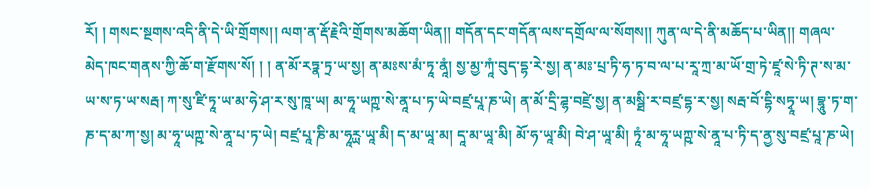རོ། ། གསང་སྔགས་འདི་ནི་དེ་ཡི་གྲོགས།། ལག་ན་རྡོ་རྗེའི་གྲོགས་མཆོག་ཡིན།། གདོན་དང་གདོན་ལས་དགྲོལ་ལ་སོགས།། ཀུན་ལ་དེ་ནི་མཆོད་པ་ཡིན།། གཞལ་མེད་ཁང་གནས་ཀྱི་ཆོ་ག་རྫོགས་སོ། ། ། ན་མོ་རཏྣ་ཏྲ་ཡ་སྱ། ན་མཿས་མཾ་ཏཱ་ནཱཾ། སྱ་མྱ་ཀཱཾ་བུད་དྷ་རེ་སྱ། ན་མཿ་པྲ་ཏི་ཧ་ཏ་བ་ལ་པ་རཱ་ཀྲ་མ་ཡོ་གྲ་ཏེ་ཛཱ་སེ་ཏི་ཊ་ས་མ་ཡ་ས་ཏ་ཡ་སརྦ། ཀ་སུ་ཛི་ཏཱ་ཡ་མ་ཧེ་ཤ་ར་སུ་ཁཱ་ཡ། མ་ཧཱ་ཡཀྵ་སེ་ནཱ་པ་ཏ་ཡེ་བཛྲ་པཱ་ཎ་ཡེ། ན་མོ་དྲི་ཌྷ་བཛྲེ་སྱ། ན་མསྠི་ར་བཛྲ་དྷ་ར་སྱ། སརྦ་བོ་དྷི་སཏྭཱ་ཡ། བྷཱུ་ཏ་ག་ཎ་ད་མ་ཀ་སྱ། མ་ཧཱ་ཡཀྵ་སེ་ནཱ་པ་ཏ་ཡེ། བཛྲ་པཱ་ཎི་མ་ཧཱཪྻ་ཡཱ་མི། ད་མ་ཡཱ་མ། དཱ་མ་ཡཱ་མི། མོ་ཧ་ཡཱ་མི། བེ་ཤ་ཡཱ་མི། ཏཱཾ་མ་ཧཱ་ཡཀྵ་སེ་ནཱ་པ་ཏི་ད་ནྱ་སུ་བཛྲ་པཱ་ཎ་ཡེ།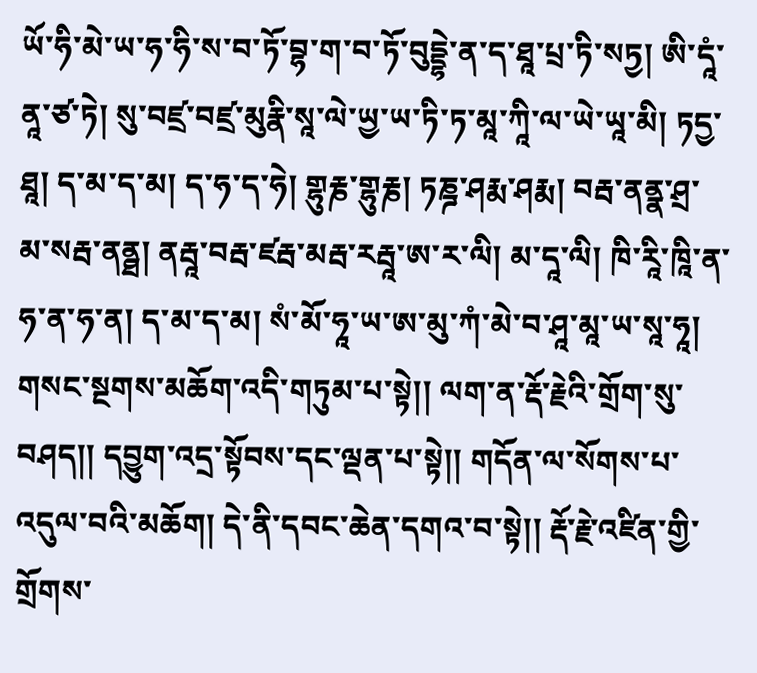ཡོ་ཧི་མེ་ཡ་ཧ་ཧི་ས་བ་ཏོ་བྷ་ག་བ་ཏོ་བུདྡྷེ་ན་ད་ཐཱ་པྲ་ཏི་སཏྱ། ཨི་དཱཾ་ནཱ་ཙ་ཏེ། སུ་བཛྲ་བཛྲ་མུརྣི་སཱ་ལེ་ཡྱ་ཡ་ཏི་ཏ་མཱ་ཀཱི་ལ་ཡེ་ཡཱ་མི། ཏདྱ་ཐཱ། ད་མ་ད་མ། ད་ཧ་ད་ཧེ། གྷུརྞ་གྷུརྞ། ཏཎྜ་ཤརྨ་ཤརྨ། བརྦ་ནནྣ་ཤྲ་མ་སརྦ་ནནྠ། ནརྦཱ་བརྦ་ཛརྦ་མརྦ་རརྦཱ་ཨ་ར་ལི། མ་དཱ་ལི། ཁི་རཱི་ཁཱི་ན་ཧ་ན་ཧ་ན། ད་མ་ད་མ། སཾ་མོ་ཧཱ་ཡ་ཨ་མུ་ཀཾ་མེ་བ་ཤཱ་མཱ་ཡ་སཱ་ཧཱ། གསང་སྔགས་མཆོག་འདི་གཏུམ་པ་སྟེ།། ལག་ན་རྡོ་རྗེའི་གྲོག་སུ་བཤད།། དབྱུག་འདྲ་སྟོབས་དང་ལྡན་པ་སྟེ།། གདོན་ལ་སོགས་པ་འདུལ་བའི་མཆོག། དེ་ནི་དབང་ཆེན་དགའ་བ་སྟེ།། རྡོ་རྗེ་འཛིན་གྱི་གྲོགས་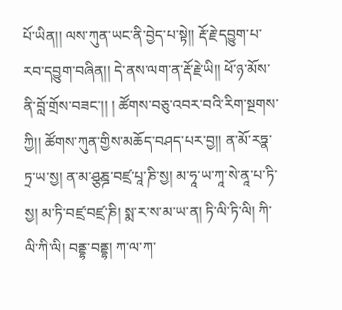པོ་ཡིན།། ལས་ཀུན་ཡང་ནི་བྱེད་པ་སྟེ།། རྡོ་རྗེ་དབྱུག་པ་རབ་དབྱུག་བཞིན།། དེ་ནས་ལག་ན་རྡོ་རྗེ་ཡི།། ཕོ་ཉ་མོས་ནི་བློ་གྲོས་བཟང་།། ། ཚོགས་བཅུ་འབར་བའི་རིག་སྔགས་ཀྱི།། ཚོགས་ཀུན་གྱིས་མཆོད་བཤད་པར་བྱ།། ན་མོ་རཏྣ་ཏྲ་ཡ་སྱ། ན་མ་ཤྩཎྜ་བཛྲ་པཱ་ཎི་སྱ། མ་ཧཱ་ཡ་ཀཱ་སེ་ནཱ་པ་ཏི་སྱ། མ་ཏི་བཛྲ་བཛྲ་ཎི། སྨ་ར་ས་མ་ཡ་ན། ཏི་ལི་ཏི་ལི། ཀི་ལི་ཀི་ལི། བནྡྷ་བནྡྷ། ཀ་ལ་ཀ་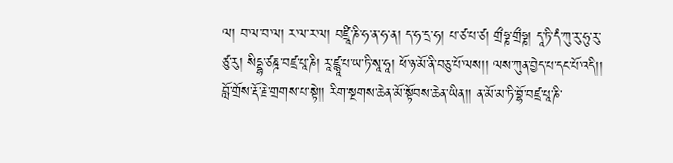ལ། བ་ལ་བ་ལ། ར་ལ་ར་ལ། བཛྲཱི་ཎི་ཧ་ན་ཧ་ན། ད་ཧ་དྲ་ཧ། པ་ཙ་པ་ཙ། གྲྀཧྞ་གྲྀཧྞ། དཱ་ཏི་དཾ་ཀུ་རུ་ཧུ་རུ་ཙུ་རུ། སིདྡྷ་ཙཎྜ་བཛྲ་པཱ་ཎི། རཱ་ཛྙཱ་པ་ཡ་ཏི་སཱ་ཧཱ། ཕོ་ཉ་མོ་ནི་བཅུ་པོ་ལས།། ལས་ཀུན་བྱེད་པ་དང་པོ་འདི།། བློ་གྲོས་རྡོ་རྗེ་གྲགས་པ་སྟེ།། རིག་སྔགས་ཆེན་མོ་སྟོབས་ཆེན་ཡིན།། ན་མོ་མ་ཏི་བྷོ་བཛྲ་པཱ་ཎི་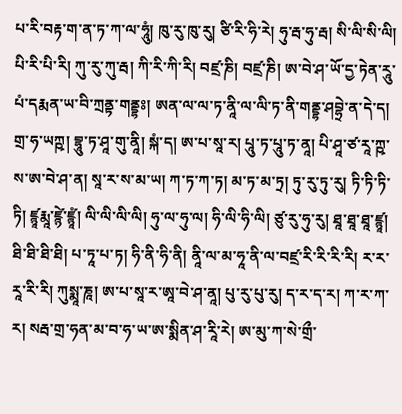པ་རི་བརྟ་ག་ན་ཏ་ཀ་ལ་ཧཱུཾ། ཁུ་རུ་ཁུ་རུ། ཙི་རི་ཧི་རེ། ཧུ་རྦ་ཧུ་རྦ། སི་ལི་སི་ལི། པི་རི་པི་རི། ཀུ་རུ་ཀུ་རྦ། ཀི་རི་ཀི་རི། བཛྲ་ཎི། བཛྲ་ཎི། ཨ་བེ་ཤ་ཡོ་དྱ་ཏེན་རཱུ་པཾ་དརྨན་ཡ་བི་ཀྲནྟ་གནྡྷཿ། ཨན་ལ་ལ་ཏ་ནཱི་ལ་ལི་ཏ་ནི་གནྡྷ་ཤབྷྲེ་ན་དེ་ད། གྲ་ཧ་ཡཀྵ། བྷཱུ་ཏ་ཤཱ་གུ་ནཱི། སྐཾ་ད། ཨ་པ་སཱ་ར། པཱུ་ཏ་པཱུ་ཏ་ནཱ། པི་ཤཱ་ཙ་རཱ་ཀྵ་ས་ཨ་བེ་ཤ་ན། སཱ་ར་ས་མ་ཡ། ཀ་ཏ་ཀ་ཏ། མ་ཏ་མ་ཏྲ། ཏུ་རུ་ཏུ་རུ། ཏི་ཏི་ཏི་ཏི། ཛྙཱརྨཱ་ཛྙེ་ཛྙཱཾ། ལི་ལི་ལི་ལི། ཧུ་ལ་ཧུ་ལ། ཧི་ལི་ཧི་ལི། ཙུ་རུ་ཧུ་རུ། ཐཱ་ཐཱ་ཐཱ་ཛྙཱ། ཐི་ཐི་ཐི་ཐི། པ་ཏཱ་པ་ཏ། ཧི་ནི་ཧི་ནི། ནཱི་ལ་མ་ཧཱ་ནི་ལ་བཛྲ་རི་རི་རི་རི། ར་ར་རཱ་རི་རི། ཀུསྨཱ་ཎཱ། ཨ་པ་སཱ་ར་ཨཱ་བེ་ཤ་ནཱ། པུ་རུ་པུ་རུ། ད་ར་ད་ར། ཀ་ར་ཀ་ར། སརྦ་གྲ་ཧན་མ་བ་ཧ་ཡ་ཨ་སྨིན་ཤ་རཱི་རེ། ཨ་མུ་ཀ་སེ་གྲྀ་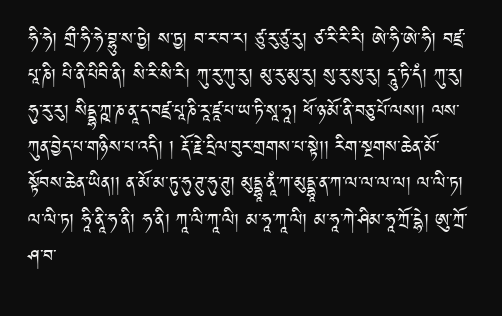ཧི་ཧེ། གྲྀ་ཧི་ཧེ་བྷུ་ས་ཏྱེ། ས་ཏྱ། བ་ར་བ་ར། ཙུ་རུ་ཙུ་རུ། ཙ་རི་རི་རི། ཨེ་ཧི་ཨེ་ཧི། བཛྲ་པཱ་ཎི། པི་ནི་པིབི་ནི། སི་རི་སི་རི། ཀུ་རུ་ཀུ་རུ། མུ་རུ་མུ་རུ། སུ་རུ་སུ་རུ། དཱུ་ཏི་དཾ། ཀུ་རུ། ཧུ་རུ་རུ། སིདྡྷ་ཀྵ་ཎ་ནཱ་ད་བཛྲ་པཱ་ཎི་རཱ་ཛཱ་པ་ཡ་ཏི་སཱ་ཧཱ། ཕོ་ཉ་མོ་ནི་བཅུ་པོ་ལས།། ལས་ཀུན་བྱེད་པ་གཉིས་པ་འདི། ། རྡོ་རྗེ་དྲིལ་བུར་གྲགས་པ་སྟེ།། རིག་སྔགས་ཆེན་མོ་སྟོབས་ཆེན་ཡིན།། ན་མོ་མ་ཏུ་ཧུ་ཊུ་ཧུ་ཊུ། མུདྡྷཱ་ནཱཾ་ཀ་མུདྡྷཱ་ན་ཀ་ལ་ལ་ལ་ལ། ལ་ལི་ཏ། ལ་ལི་ཏ། ཧཱི་ནཱི་ཧ་ནི། ཧ་ནི། ཀཱ་ལི་ཀཱ་ལི། མ་ཧཱ་ཀཱ་ལི། མ་ཧཱ་ཀེ་ཤིམ་ཧཱ་ཀྲོ་དྷེ། ཨུ་ཀྲོ་ཤ་བ་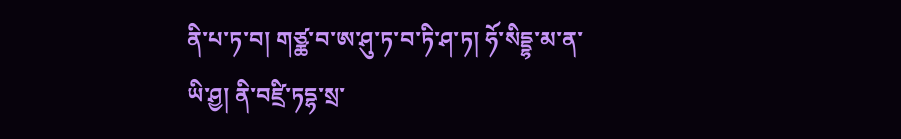ནི་པ་ཏ་བ། གཙྪ་བ་ཨ་ཤུ་ཏ་བ་ཏི་ཤ་ཏ། ཧོ་སིདྡྷ་མ་ན་ཡི་ཤྱ། ནི་བཛྲི་ཏདྷ་སྲ་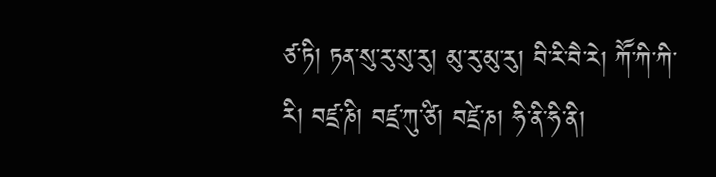ཙ་ཏི། ཏན་སུ་རུ་སུ་རུ། མུ་རུ་མུ་རུ། བི་རི་བཻ་རེ། ཀཽ་ཀི་ཀི་རི། བཛྲ་ཎི། བཛྲ་ཀུ་ཙི། བཛྲེ་ཎ། ཧི་ནི་ཧི་ནི།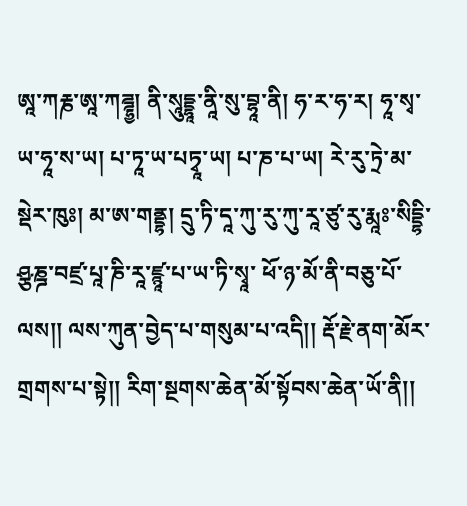ཨཱ་ཀརྞ་ཨཱ་ཀཌྜྷྱ། ནི་སཱུདྡྷཱ་ནཱི་སུ་བྷཱ་ནི། ཧ་ར་ཧ་ར། ཧཱ་སྭ་ཡ་ཧཱ་ས་ཡ། པ་ཏཱ་ཡ་པཏྭཱ་ཡ། པ་ཎ་པ་ཡ། རེ་རུ་ཏྲེ་མ་སྡེར་ཁུཿ། མ་ཨ་གནྡྷ། དྲུ་ཏི་དཱ་ཀུ་རུ་ཀུ་རཱ་ཙུ་རུ་རྨཱཿ་སིདྡྷི་ཤྩཎྜ་བཛྲ་པཱ་ཎི་རཱ་ཛྙཱ་པ་ཡ་ཏི་སྭཱ་ ཕོ་ཉ་མོ་ནི་བཅུ་པོ་ལས།། ལས་ཀུན་བྱེད་པ་གསུམ་པ་འདི།། རྡོ་རྗེ་ནག་མོར་གྲགས་པ་སྟེ།། རིག་སྔགས་ཆེན་མོ་སྟོབས་ཆེན་ཡོ་ནི།།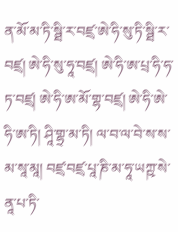ན་མོ་མ་ཏི་སྠི་ར་བཛྲ་ཨེ་ཧི་སུ་ཏི་སྠི་ར་བཛྲ། ཨེ་ཧི་སུ་ཧཱ་བཛྲ། ཨེ་ཧི་ཨ་པྲ་ཧི་ཧ་ཏ་བཛྲ། ཨེ་ཧི་ཨ་མོ་གྷ་བཛྲ། ཨེ་ཧི་ཨེ་ཧི་ཨ་ཏི། ཤཱི་གྷྲ་མ་ཏི། ལ་བ་ལ་བེ་ས་ས་མ་སཱ་མཱ། བཛྲ་བཛྲ་པཱ་ཎི་མ་ཧཱ་ཡཀྵ་སེ་ནཱ་པ་ཏི་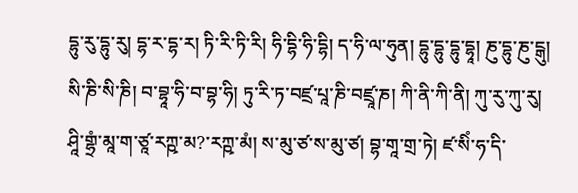དྷུ་རུ་དྷུ་རུ། དྷ་ར་དྷ་ར། ཏི་རི་ཏི་རི། ཧི་དྷི་ཧི་དྷི། ད་ཧི་ལ་ཧུན། དྷུ་དྷུ་དྷུ་དྷཱ། ཎུ་དྷུ་ཎུ་ངྒུ། སི་ཎི་སི་ཎི། བ་བྷཱ་ཧི་བ་བྷ་ཧི། ཏུ་རི་ཏ་བཛྲ་པཱ་ཎི་བཛྲཱ་ཎ། ཀི་ནི་ཀི་ནི། ཀུ་རུ་ཀུ་རུ། ཤཱི་གྷྲཾ་མཱ་ག་ཙཱ་རཀྵ་མ?་རཀྵ་མཾ། ས་མུ་ཙ་ས་མུ་ཙ། བྷ་གཱ་གྲ་ཏེ། ཛ་སིཾ་ཧ་དི་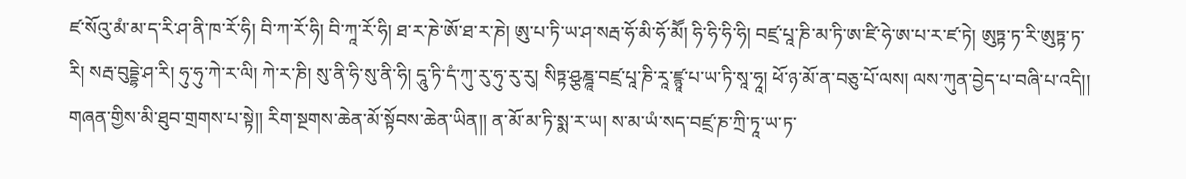ཛ་སོའུ་མཾ་མ་ད་རི་ཤ་ནི་ཁ་རོ་ཧི། བི་ཀ་རོ་ཧི། བི་ཀཱ་རོ་ཧི། ཐ་ར་ཎེ་ཨོ་ཐ་ར་ཎེ། ཨུ་པ་ཏི་ཡ་ཤ་སརྦ་ཧོ་མི་ཧོ་མཽ། ཧི་ཧི་ཧི་ཧི། བཛྲ་པཱ་ཎི་མ་ཏི་ཨ་ཛི་ཧེ་ཨ་པ་ར་ཛ་ཏེ། ཨུཏྟ་ཏ་རི་ཨུཏྟ་ཏ་རི། སརྦ་བུདྡྷེ་ཤ་རི། ཧུ་ཧུ་ཀེ་ར་ལི། ཀེ་ར་ཎི། སུ་ནི་ཧི་སུ་ནི་ཧི། དཱུ་ཏི་དཾ་ཀུ་རུ་ཧུ་རུ་རུ། སིཏྟ་ཤྩཎྜཱ་བཛྲ་པཱ་ཎི་རཱ་ཛྙཱ་པ་ཡ་ཏི་སཱ་ཧཱ། ཕོ་ཉ་མོ་ན་བཅུ་པོ་ལས། ལས་ཀུན་བྱེད་པ་བཞི་པ་འདི།། གཞན་གྱིས་མི་ཐུབ་གྲགས་པ་སྟེ།། རིག་སྔགས་ཆེན་མོ་སྟོབས་ཆེན་ཡིན།། ན་མོ་མ་ཏི་སྨ་ར་ཡ། ས་མ་ཡཾ་སད་བཛྲ་ཎ་ཀྲི་ཏཱ་ཡ་ཏ་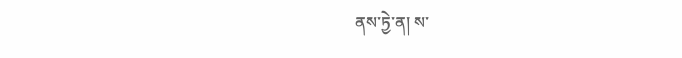ནས་ཏྱེ་ན། ས་